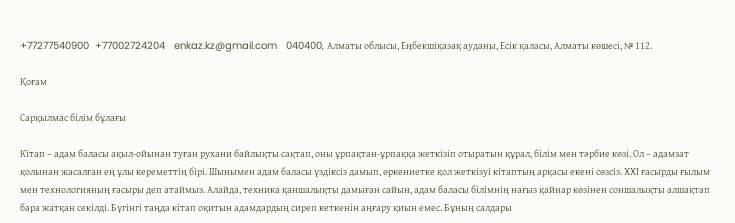+77277540900  +77002724204   enkaz.kz@gmail.com   040400, Алматы облысы, Еңбекшіқазақ ауданы, Есік қаласы, Алматы көшесі, № 112.

Қоғам

Сарқылмас білім бұлағы

Кітап – адам баласы ақыл-ойынан туған рухани байлықты сақтап, оны ұрпақтан-ұрпаққа жеткізіп отыратын құрал, білім мен тәрбие көзі. Ол – адамзат қолынан жасалған ең ұлы кереметтің бірі. Шынымен адам баласы үздіксіз дамып, өркениетке қол жеткізуі кітаптың арқасы екені сөзсіз. ХХІ ғасырды ғылым мен технологияның ғасыры деп атаймыз. Алайда, техника қаншалықты дамыған сайын, адам баласы білімнің нағыз қайнар көзінен соншалықты алшақтап бара жатқан секілді. Бүгінгі таңда кітап оқитын адамдардың сиреп кеткенін аңғару қиын емес. Бұның салдары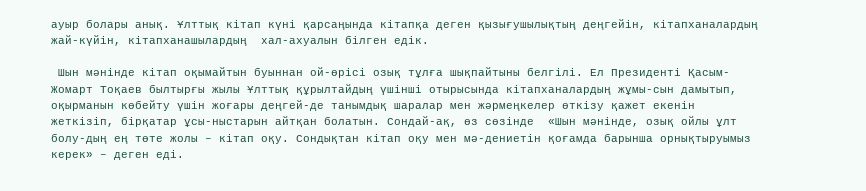ауыр болары анық. Ұлттық кітап күні қарсаңында кітапқа деген қызығушылықтың деңгейін, кітапханалардың жай-күйін, кітапханашылардың  хал-ахуалын білген едік.

 Шын мәнінде кітап оқымайтын буыннан ой-өрісі озық тұлға шықпайтыны белгілі. Ел Президенті Қасым-Жомарт Тоқаев былтырғы жылы Ұлттық құрылтайдың үшінші отырысында кітапханалардың жұмы-сын дамытып, оқырманын көбейту үшін жоғары деңгей-де танымдық шаралар мен жәрмеңкелер өткізу қажет екенін жеткізіп, бірқатар ұсы-ныстарын айтқан болатын. Сондай-ақ, өз сөзінде  «Шын мәнінде, озық ойлы ұлт болу-дың ең төте жолы – кітап оқу. Сондықтан кітап оқу мен мә-дениетін қоғамда барынша орнықтыруымыз керек» – деген еді.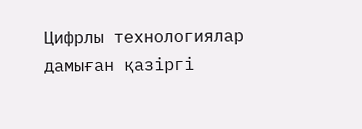Цифрлы технологиялар дамыған қазіргі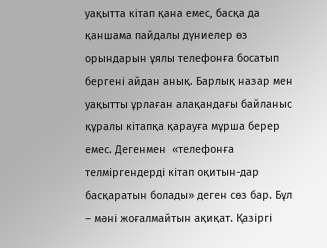уақытта кітап қана емес, басқа да қаншама пайдалы дүниелер өз орындарын ұялы телефонға босатып бергені айдан анық. Барлық назар мен уақытты ұрлаған алақандағы байланыс құралы кітапқа қарауға мұрша берер емес. Дегенмен  «телефонға телміргендерді кітап оқитын-дар басқаратын болады» деген сөз бар. Бұл – мәні жоғалмайтын ақиқат. Қазіргі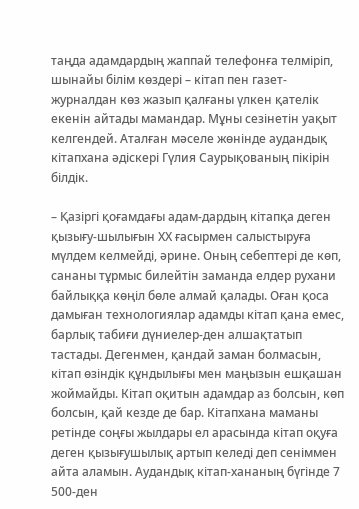таңда адамдардың жаппай телефонға телміріп, шынайы білім көздері – кітап пен газет-журналдан көз жазып қалғаны үлкен қателік екенін айтады мамандар. Мұны сезінетін уақыт келгендей. Аталған мәселе жөнінде аудандық кітапхана әдіскері Гүлия Саурықованың пікірін білдік.

– Қазіргі қоғамдағы адам-дардың кітапқа деген қызығу-шылығын ХХ ғасырмен салыстыруға мүлдем келмейді, әрине. Оның себептері де көп, сананы тұрмыс билейтін заманда елдер рухани байлыққа көңіл бөле алмай қалады. Оған қоса дамыған технологиялар адамды кітап қана емес, барлық табиғи дүниелер-ден алшақтатып тастады. Дегенмен, қандай заман болмасын, кітап өзіндік құндылығы мен маңызын ешқашан жоймайды. Кітап оқитын адамдар аз болсын, көп болсын, қай кезде де бар. Кітапхана маманы ретінде соңғы жылдары ел арасында кітап оқуға деген қызығушылық артып келеді деп сеніммен айта аламын. Аудандық кітап-хананың бүгінде 7 500-ден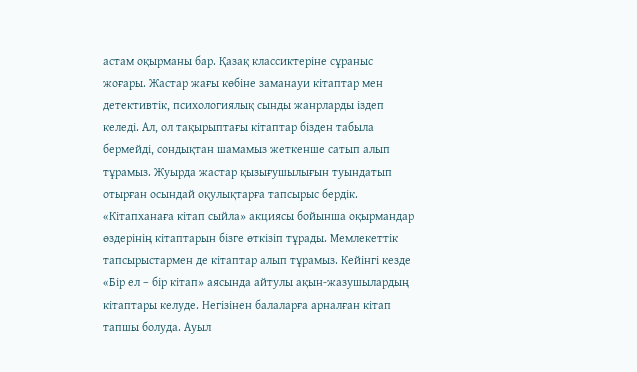астам оқырманы бар. Қазақ классиктеріне сұраныс жоғары. Жастар жағы көбіне заманауи кітаптар мен детективтік, психологиялық сынды жанрларды іздеп келеді. Ал, ол тақырыптағы кітаптар бізден табыла бермейді, сондықтан шамамыз жеткенше сатып алып тұрамыз. Жуырда жастар қызығушылығын туындатып отырған осындай оқулықтарға тапсырыс бердік. «Кітапханаға кітап сыйла» акциясы бойынша оқырмандар өздерінің кітаптарын бізге өткізіп тұрады. Мемлекеттік тапсырыстармен де кітаптар алып тұрамыз. Кейінгі кезде «Бір ел – бір кітап» аясында айтулы ақын-жазушылардың кітаптары келуде. Негізінен балаларға арналған кітап тапшы болуда. Ауыл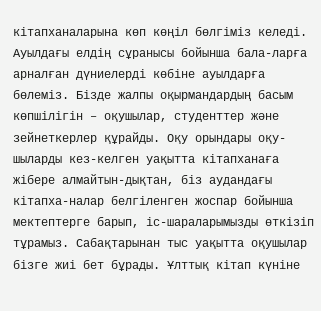кітапханаларына көп көңіл бөлгіміз келеді. Ауылдағы елдің сұранысы бойынша бала-ларға арналған дүниелерді көбіне ауылдарға бөлеміз. Бізде жалпы оқырмандардың басым көпшілігін – оқушылар, студенттер және зейнеткерлер құрайды. Оқу орындары оқу-шыларды кез-келген уақытта кітапханаға жібере алмайтын-дықтан, біз аудандағы кітапха-налар белгіленген жоспар бойынша мектептерге барып, іс-шараларымызды өткізіп тұрамыз. Сабақтарынан тыс уақытта оқушылар бізге жиі бет бұрады. Ұлттық кітап күніне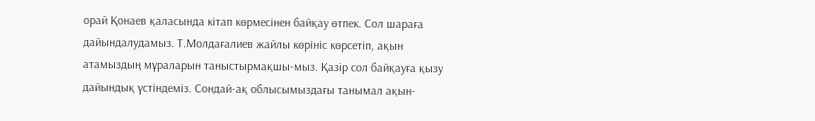орай Қонаев қаласында кітап көрмесінен байқау өтпек. Сол шараға дайындалудамыз. Т.Молдағалиев жайлы көрініс көрсетіп, ақын атамыздың мұраларын таныстырмақшы-мыз. Қазір сол байқауға қызу дайындық үстіндеміз. Сондай-ақ облысымыздағы танымал ақын-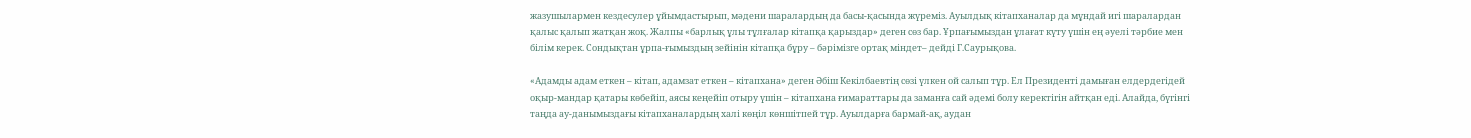жазушылармен кездесулер ұйымдастырып, мәдени шаралардың да басы-қасында жүреміз. Ауылдық кітапханалар да мұндай игі шаралардан қалыс қалып жатқан жоқ. Жалпы «барлық ұлы тұлғалар кітапқа қарыздар» деген сөз бар. Ұрпағымыздан ұлағат күту үшін ең әуелі тәрбие мен білім керек. Сондықтан ұрпа-ғымыздың зейінін кітапқа бұру – бәрімізге ортақ міндет– дейді Г.Саурықова.

«Адамды адам еткен – кітап, адамзат еткен – кітапхана» деген Әбіш Кекілбаевтің сөзі үлкен ой салып тұр. Ел Президенті дамыған елдердегідей оқыр-мандар қатары көбейіп, аясы кеңейіп отыру үшін – кітапхана ғимараттары да заманға сай әдемі болу керектігін айтқан еді. Алайда, бүгінгі таңда ау-данымыздағы кітапханалардың халі көңіл көншітпей тұр. Ауылдарға бармай-ақ, аудан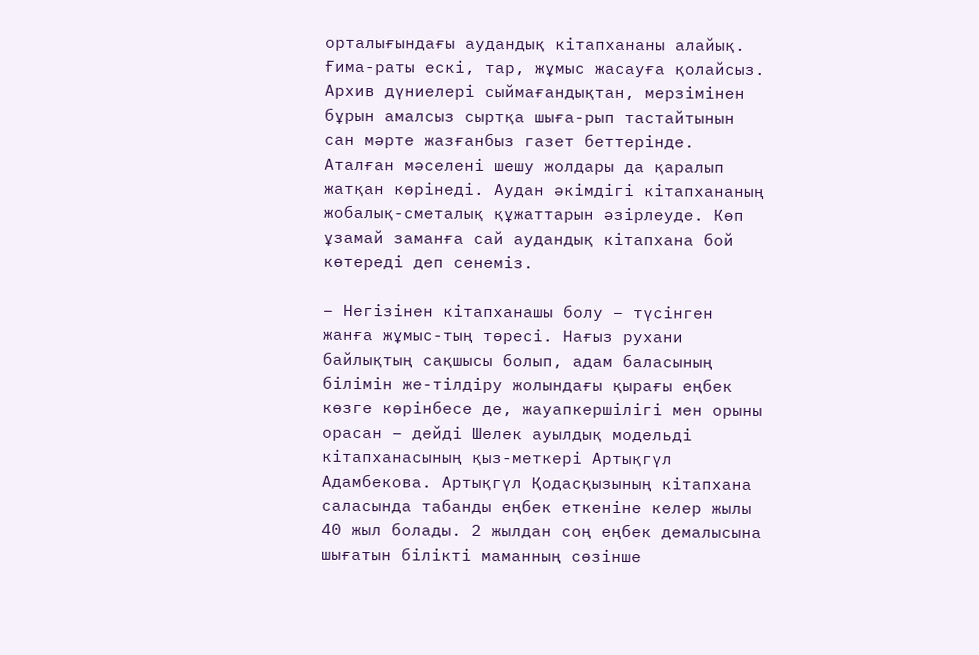орталығындағы аудандық кітапхананы алайық. Ғима-раты ескі, тар, жұмыс жасауға қолайсыз. Архив дүниелері сыймағандықтан, мерзімінен бұрын амалсыз сыртқа шыға-рып тастайтынын сан мәрте жазғанбыз газет беттерінде. Аталған мәселені шешу жолдары да қаралып жатқан көрінеді. Аудан әкімдігі кітапхананың жобалық-сметалық құжаттарын әзірлеуде. Көп ұзамай заманға сай аудандық кітапхана бой көтереді деп сенеміз.

– Негізінен кітапханашы болу – түсінген жанға жұмыс-тың төресі. Нағыз рухани байлықтың сақшысы болып, адам баласының білімін же-тілдіру жолындағы қырағы еңбек көзге көрінбесе де, жауапкершілігі мен орыны орасан – дейді Шелек ауылдық модельді кітапханасының қыз-меткері Артықгүл Адамбекова. Артықгүл Қодасқызының кітапхана саласында табанды еңбек еткеніне келер жылы 40 жыл болады. 2 жылдан соң еңбек демалысына шығатын білікті маманның сөзінше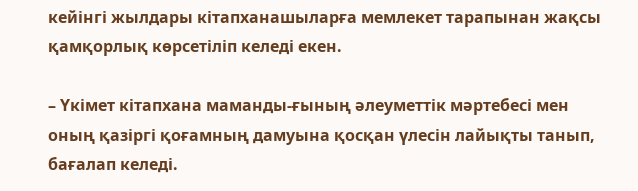кейінгі жылдары кітапханашыларға мемлекет тарапынан жақсы қамқорлық көрсетіліп келеді екен.

– Үкімет кітапхана маманды-ғының әлеуметтік мәртебесі мен оның қазіргі қоғамның дамуына қосқан үлесін лайықты танып, бағалап келеді.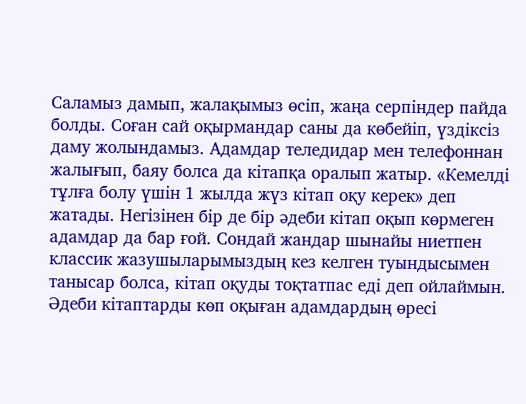Саламыз дамып, жалақымыз өсіп, жаңа серпіндер пайда болды. Соған сай оқырмандар саны да көбейіп, үздіксіз даму жолындамыз. Адамдар теледидар мен телефоннан жалығып, баяу болса да кітапқа оралып жатыр. «Кемелді тұлға болу үшін 1 жылда жүз кітап оқу керек» деп жатады. Негізінен бір де бір әдеби кітап оқып көрмеген адамдар да бар ғой. Сондай жандар шынайы ниетпен классик жазушыларымыздың кез келген туындысымен танысар болса, кітап оқуды тоқтатпас еді деп ойлаймын. Әдеби кітаптарды көп оқыған адамдардың өресі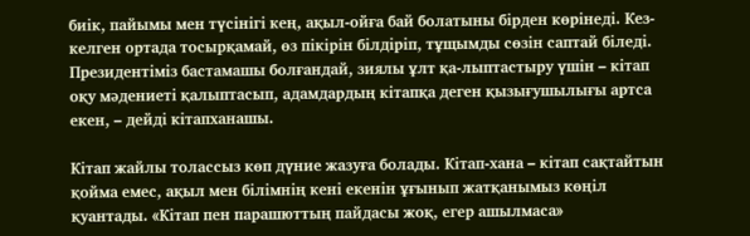биік, пайымы мен түсінігі кең, ақыл-ойға бай болатыны бірден көрінеді. Кез-келген ортада тосырқамай, өз пікірін білдіріп, тұщымды сөзін саптай біледі. Президентіміз бастамашы болғандай, зиялы ұлт қа-лыптастыру үшін – кітап оқу мәдениеті қалыптасып, адамдардың кітапқа деген қызығушылығы артса екен, – дейді кітапханашы.

Кітап жайлы толассыз көп дүние жазуға болады. Кітап-хана – кітап сақтайтын қойма емес, ақыл мен білімнің кені екенін ұғынып жатқанымыз көңіл қуантады. «Кітап пен парашюттың пайдасы жоқ, егер ашылмаса»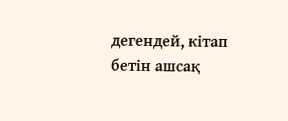дегендей, кітап бетін ашсақ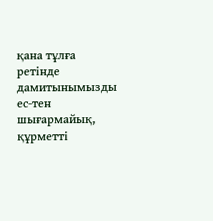қана тұлға ретінде дамитынымызды ес-тен шығармайық, құрметті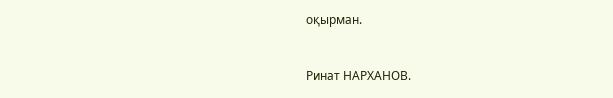оқырман.



Ринат НАРХАНОВ.